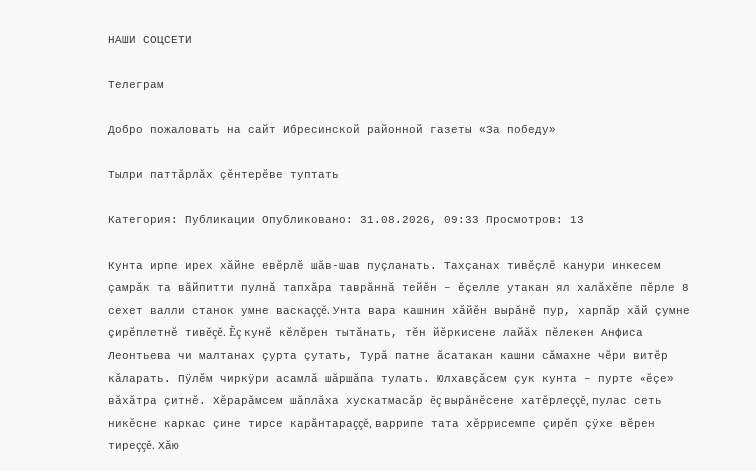НАШИ СОЦСЕТИ

Телеграм

Добро пожаловать на сайт Ибресинской районной газеты «За победу»

Тылри паттăрлăх çĕнтерĕве туптать

Категория: Публикации Опубликовано: 31.08.2026, 09:33 Просмотров: 13

Кунта ирпе ирех хăйне евĕрлĕ шăв-шав пуçланать. Тахçанах тивĕçлĕ канури инкесем çамрăк та вăйпитти пулнă тапхăра таврăннă тейĕн – ĕçелле утакан ял халăхĕпе пĕрле 8 сехет валли станок умне васкаççĕ. Унта вара кашнин хăйĕн вырăнĕ пур, харпăр хăй çумне çирĕплетнĕ тивĕçĕ. Ĕç кунĕ кĕлĕрен тытăнать, тĕн йĕркисене лайăх пĕлекен Анфиса Леонтьева чи малтанах çурта çутать, Турă патне ăсатакан кашни сăмахне чĕри витĕр кăларать. Пÿлĕм чиркÿри асамлă шăршăпа тулать. Юлхавçăсем çук кунта – пурте «ĕçе» вăхăтра çитнĕ. Хĕрарăмсем шăплăха хускатмасăр ĕç вырăнĕсене хатĕрлеççĕ, пулас сеть никĕсне каркас çине тирсе карăнтараççĕ, варрипе тата хĕррисемпе çирĕп çÿхе вĕрен тиреççĕ. Хăю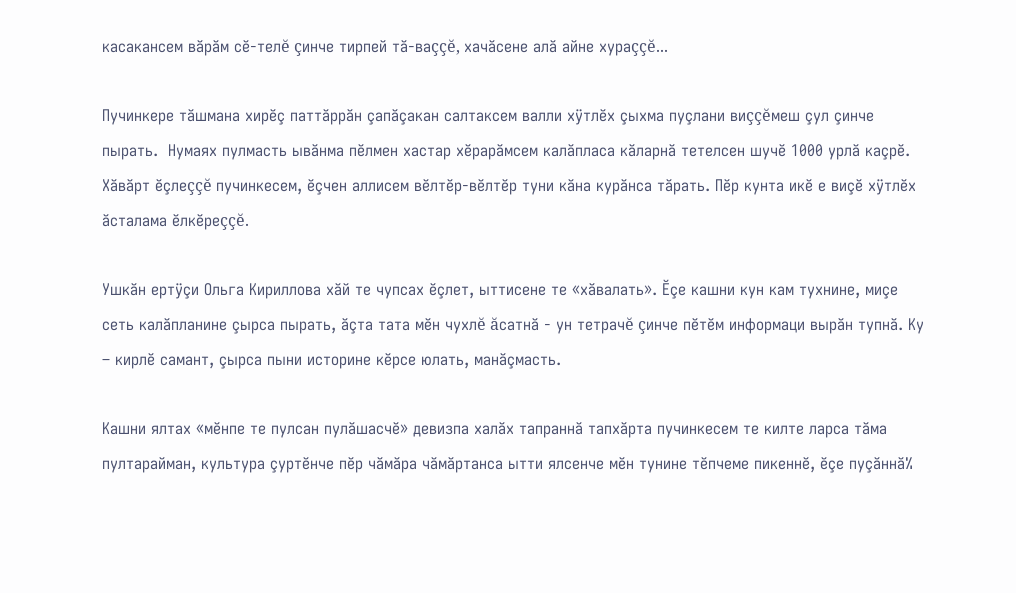касакансем вăрăм сĕ-телĕ çинче тирпей тă-ваççĕ, хачăсене алă айне хураççĕ...

Пучинкере тăшмана хирĕç паттăррăн çапăçакан салтаксем валли хÿтлĕх çыхма пуçлани виççĕмеш çул çинче пырать.  Нумаях пулмасть ывăнма пĕлмен хастар хĕрарăмсем калăпласа кăларнă тетелсен шучĕ 1000 урлă каçрĕ. Хăвăрт ĕçлеççĕ пучинкесем, ĕçчен аллисем вĕлтĕр-вĕлтĕр туни кăна курăнса тăрать. Пĕр кунта икĕ е виçĕ хÿтлĕх ăсталама ĕлкĕреççĕ.

Ушкăн ертÿçи Ольга Кириллова хăй те чупсах ĕçлет, ыттисене те «хăвалать». Ĕçе кашни кун кам тухнине, миçе сеть калăпланине çырса пырать, ăçта тата мĕн чухлĕ ăсатнă - ун тетрачĕ çинче пĕтĕм информаци вырăн тупнă. Ку – кирлĕ самант, çырса пыни историне кĕрсе юлать, манăçмасть.

Кашни ялтах «мĕнпе те пулсан пулăшасчĕ» девизпа халăх тапраннă тапхăрта пучинкесем те килте ларса тăма пултарайман, культура çуртĕнче пĕр чăмăра чăмăртанса ытти ялсенче мĕн тунине тĕпчеме пикеннĕ, ĕçе пуçăннă%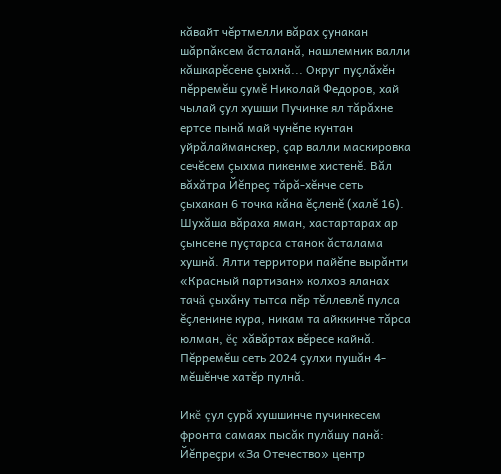кăвайт чĕртмелли вăрах çунакан шăрпăксем ăсталанă, нашлемник валли кăшкарĕсене çыхнă... Округ пуçлăхĕн пĕрремĕш çумĕ Николай Федоров, хай чылай çул хушши Пучинке ял тăрăхне ертсе пынă май чунĕпе кунтан уйрăлайманскер, çар валли маскировка сечĕсем çыхма пикенме хистенĕ. Вăл вăхăтра Йĕпреç тăрă-хĕнче сеть çыхакан 6 точка кăна ĕçленĕ (халĕ 16). Шухăша вăраха яман, хастартарах ар çынсене пуçтарса станок ăсталама хушнă. Ялти территори пайĕпе вырăнти «Красный партизан» колхоз яланах тачă çыхăну тытса пĕр тĕллевлĕ пулса ĕçленине кура, никам та айккинче тăрса юлман, ĕç хăвăртах вĕресе кайнă. Пĕрремĕш сеть 2024 çулхи пушăн 4-мĕшĕнче хатĕр пулнă.

Икĕ çул çурă хушшинче пучинкесем фронта самаях пысăк пулăшу панă: Йĕпреçри «За Отечество» центр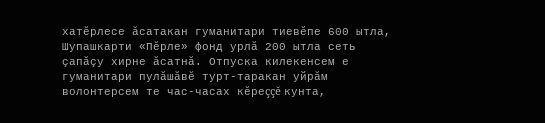хатĕрлесе ăсатакан гуманитари тиевĕпе 600 ытла, Шупашкарти «Пĕрле» фонд урлă 200 ытла сеть çапăçу хирне ăсатнă. Отпуска килекенсем е гуманитари пулăшăвĕ турт-таракан уйрăм волонтерсем те час-часах кĕреççĕ кунта,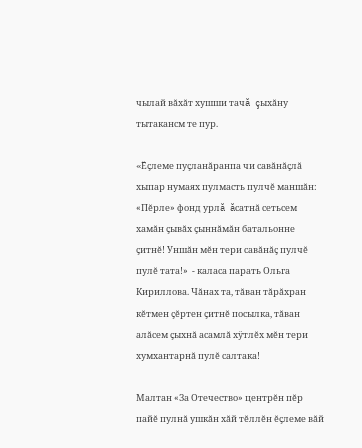чылай вăхăт хушши тачă çыхăну тытакансм те пур.

«Ĕçлеме пуçланăранпа чи савăнăçлă хыпар нумаях пулмасть пулчĕ маншăн: «Пĕрле» фонд урлă ăсатнă сетьсем хамăн çывăх çыннăмăн батальонне çитнĕ! Уншăн мĕн тери савăнăç пулчĕ пулĕ тата!»  - каласа парать Ольга Кириллова. Чăнах та, тăван тăрăхран кĕтмен çĕртен çитнĕ посылка, тăван алăсем çыхнă асамлă хÿтлĕх мĕн тери хумхантарнă пулĕ салтака!

Малтан «За Отечество» центрĕн пĕр пайĕ пулнă ушкăн хăй тĕллĕн ĕçлеме вăй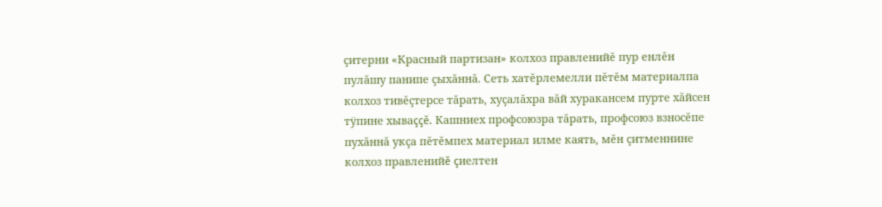çитерни «Красный партизан» колхоз правленийĕ пур енлĕн пулăшу панипе çыхăннă. Сеть хатĕрлемелли пĕтĕм материалпа колхоз тивĕçтерсе тăрать, хуçалăхра вăй хуракансем пурте хăйсен тÿпине хываççĕ. Кашниех профсоюзра тăрать, профсоюз взносĕпе пухăннă укçа пĕтĕмпех материал илме каять, мĕн çитменнине колхоз правленийĕ çиелтен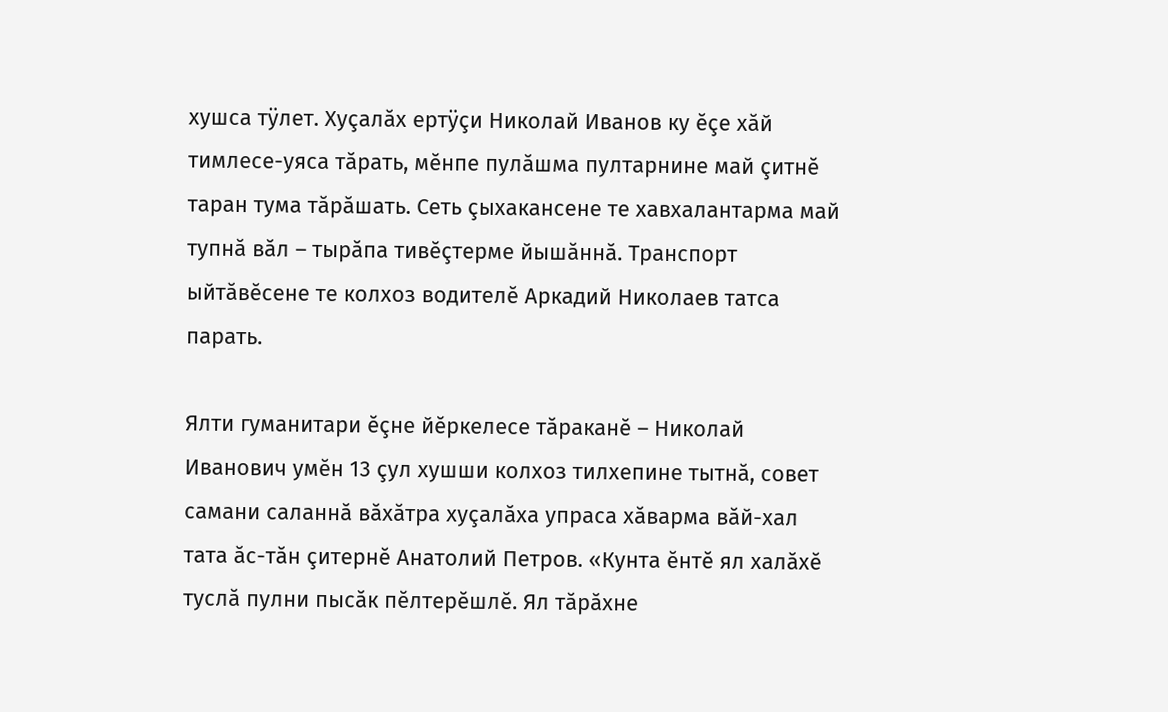хушса тÿлет. Хуçалăх ертÿçи Николай Иванов ку ĕçе хăй тимлесе-уяса тăрать, мĕнпе пулăшма пултарнине май çитнĕ таран тума тăрăшать. Сеть çыхакансене те хавхалантарма май тупнă вăл – тырăпа тивĕçтерме йышăннă. Транспорт ыйтăвĕсене те колхоз водителĕ Аркадий Николаев татса парать.

Ялти гуманитари ĕçне йĕркелесе тăраканĕ – Николай Иванович умĕн 13 çул хушши колхоз тилхепине тытнă, совет самани саланнă вăхăтра хуçалăха упраса хăварма вăй-хал тата ăс-тăн çитернĕ Анатолий Петров. «Кунта ĕнтĕ ял халăхĕ туслă пулни пысăк пĕлтерĕшлĕ. Ял тăрăхне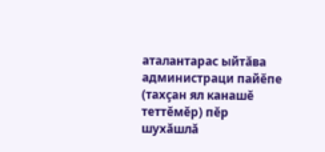аталантарас ыйтăва администраци пайĕпе (тахçан ял канашĕ теттĕмĕр) пĕр шухăшлă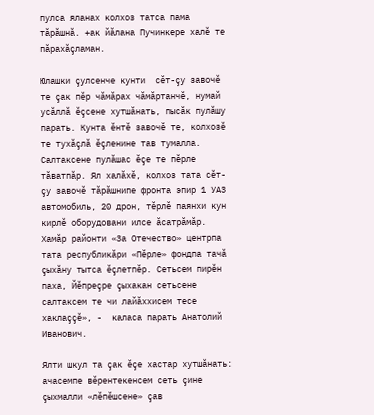пулса яланах колхоз татса пама тăрăшнă. +ак йăлана Пучинкере халĕ те пăрахăçламан.

Юлашки çулсенче кунти  сĕт-çу завочĕ те çак пĕр чăмăрах чăмăртанчĕ, нумай усăллă ĕçсене хутшăнать, пысăк пулăшу парать. Кунта ĕнтĕ завочĕ те, колхозĕ те тухăçлă ĕçленине тав тумалла. Салтаксене пулăшас ĕçе те пĕрле тăватпăр. Ял халăхĕ, колхоз тата сĕт-çу завочĕ тăрăшнипе фронта эпир 1 УАЗ автомобиль, 20 дрон, тĕрлĕ паянхи кун кирлĕ оборудовани илсе ăсатрăмăр. Хамăр районти «За Отечество» центрпа тата республикăри «Пĕрле» фондпа тачă çыхăну тытса ĕçлетпĕр. Сетьсем пирĕн паха, Йĕпреçре çыхакан сетьсене салтаксем те чи лайăххисем тесе хаклаççĕ», -  каласа парать Анатолий Иванович.

Ялти шкул та çак ĕçе хастар хутшăнать: ачасемпе вĕрентекенсем сеть çине çыхмалли «лĕпĕшсене» çав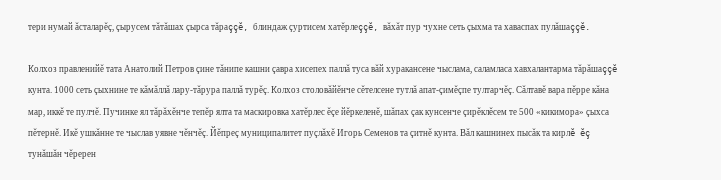тери нумай ăсталарĕç, çырусем тăтăшах çырса тăраççĕ, блиндаж çуртисем хатĕрлеççĕ, вăхăт пур чухне сеть çыхма та хаваспах пулăшаççĕ.

Колхоз правленийĕ тата Анатолий Петров çине тăнипе кашни çавра хисепех паллă туса вăй хуракансене чыслама, саламласа хавхалантарма тăрăшаççĕ кунта. 1000 сеть çыхнине те кăмăллă лару-тăрура паллă турĕç. Колхоз столовăйĕнче сĕтелсене тутлă апат-çимĕçпе тултарчĕç. Сăлтавĕ вара пĕрре кăна мар, иккĕ те пулчĕ. Пучинке ял тăрăхĕнче тепĕр ялта та маскировка хатĕрлес ĕçе йĕркеленĕ, шăпах çак кунсенче çирĕклĕсем те 500 «кикимора» çыхса пĕтернĕ. Икĕ ушкăнне те чыслав уявне чĕнчĕç. Йĕпреç муниципалитет пуçлăхĕ Игорь Семенов та çитнĕ кунта. Вăл кашнинех пысăк та кирлĕ ĕç тунăшăн чĕререн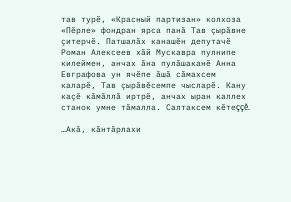тав турĕ, «Красный партизан» колхоза «Пĕрле» фондран ярса панă Тав çырăвне çитерчĕ. Патшалăх канашĕн депутачĕ Роман Алексеев хăй Мускавра пулнипе килеймен, анчах ăна пулăшаканĕ Анна Евграфова ун ячĕпе ăшă сăмахсем каларĕ, Тав çырăвĕсемпе чысларĕ. Кану каçĕ кăмăллă иртрĕ, анчах ыран каллех станок умне тăмалла. Салтаксем кĕтеççĕ.

…Акă, кăнтăрлахи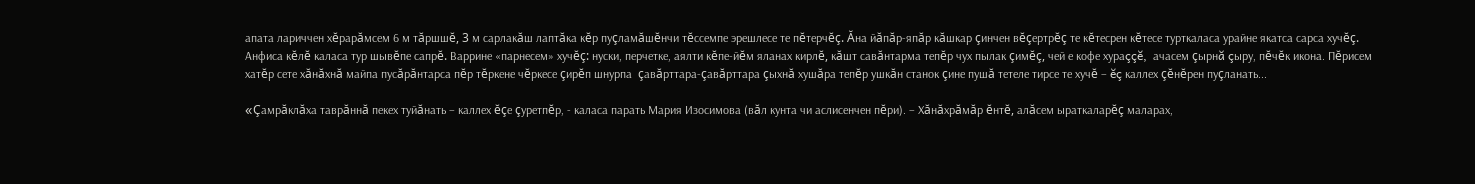апата лариччен хĕрарăмсем 6 м тăршшĕ, 3 м сарлакăш лаптăка кĕр пуçламăшĕнчи тĕссемпе эрешлесе те пĕтерчĕç. Ăна йăпăр-япăр кăшкар çинчен вĕçертрĕç те кĕтесрен кĕтесе турткаласа урайне якатса сарса хучĕç. Анфиса кĕлĕ каласа тур шывĕпе сапрĕ. Варрине «парнесем» хучĕç: нуски, перчетке, аялти кĕпе-йĕм яланах кирлĕ, кăшт савăнтарма тепĕр чух пылак çимĕç, чей е кофе хураççĕ,  ачасем çырнă çыру, пĕчĕк икона. Пĕрисем хатĕр сете хăнăхнă майпа пусăрăнтарса пĕр тĕркене чĕркесе çирĕп шнурпа  çавăрттара-çавăрттара çыхнă хушăра тепĕр ушкăн станок çине пушă тетеле тирсе те хучĕ – ĕç каллех çĕнĕрен пуçланать...

«Çамрăклăха таврăннă пекех туйăнать – каллех ĕçе çуретпĕр, - каласа парать Мария Изосимова (вăл кунта чи аслисенчен пĕри). – Хăнăхрăмăр ĕнтĕ, алăсем ыраткаларĕç маларах,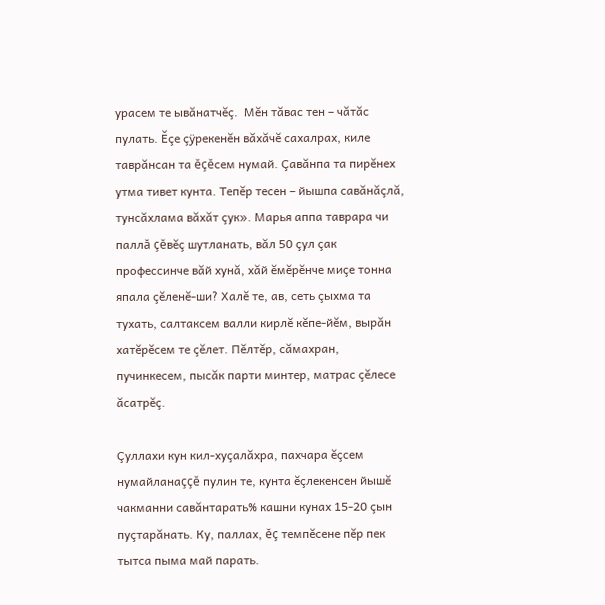урасем те ывăнатчĕç.  Мĕн тăвас тен – чăтăс пулать. Ĕçе çÿрекенĕн вăхăчĕ сахалрах, киле таврăнсан та ĕçĕсем нумай. Çавăнпа та пирĕнех утма тивет кунта. Тепĕр тесен – йышпа савăнăçлă, тунсăхлама вăхăт çук». Марья аппа таврара чи паллă çĕвĕç шутланать, вăл 50 çул çак профессинче вăй хунă, хăй ĕмĕрĕнче миçе тонна япала çĕленĕ-ши? Халĕ те, ав, сеть çыхма та тухать, салтаксем валли кирлĕ кĕпе-йĕм, вырăн хатĕрĕсем те çĕлет. Пĕлтĕр, сăмахран, пучинкесем, пысăк парти минтер, матрас çĕлесе ăсатрĕç.

Çуллахи кун кил-хуçалăхра, пахчара ĕçсем нумайланаççĕ пулин те, кунта ĕçлекенсен йышĕ чакманни савăнтарать% кашни кунах 15-20 çын пуçтарăнать. Ку, паллах, ĕç темпĕсене пĕр пек тытса пыма май парать.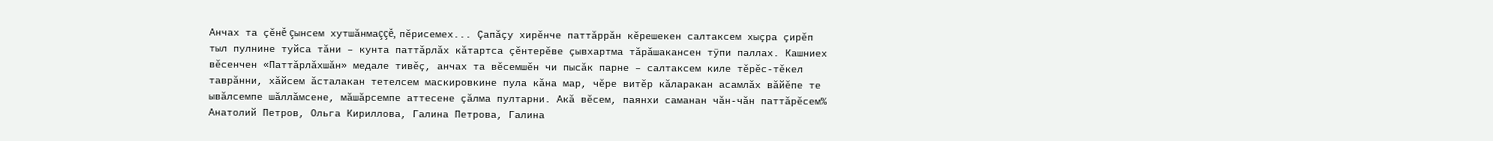Анчах та çĕнĕ çынсем хутшăнмаççĕ, пĕрисемех... Çапăçу хирĕнче паттăррăн кĕрешекен салтаксем хыçра çирĕп тыл пулнине туйса тăни – кунта паттăрлăх кăтартса çĕнтерĕве çывхартма тăрăшакансен тÿпи паллах. Кашниех вĕсенчен «Паттăрлăхшăн» медале тивĕç, анчах та вĕсемшĕн чи пысăк парне – салтаксем киле тĕрĕс-тĕкел таврăнни, хăйсем ăсталакан тетелсем маскировкине пула кăна мар, чĕре витĕр кăларакан асамлăх вăйĕпе те ывăлсемпе шăллăмсене, мăшăрсемпе аттесене çăлма пултарни. Акă вĕсем, паянхи саманан чăн-чăн паттăрĕсем% Анатолий Петров, Ольга Кириллова, Галина Петрова, Галина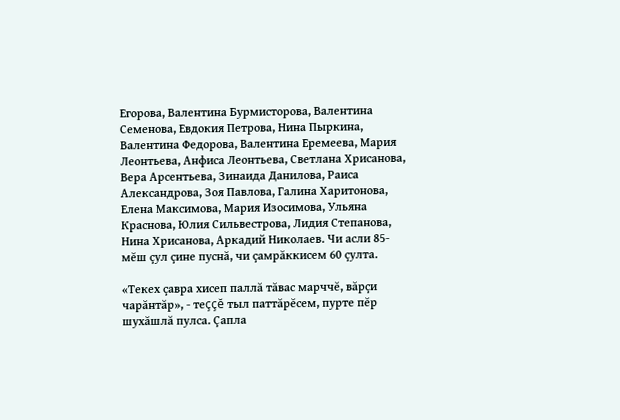Егорова, Валентина Бурмисторова, Валентина Семенова, Евдокия Петрова, Нина Пыркина, Валентина Федорова, Валентина Еремеева, Мария Леонтьева, Анфиса Леонтьева, Светлана Хрисанова, Вера Арсентьева, Зинаида Данилова, Раиса Александрова, Зоя Павлова, Галина Харитонова, Елена Максимова, Мария Изосимова, Ульяна Краснова, Юлия Сильвестрова, Лидия Степанова, Нина Хрисанова, Аркадий Николаев. Чи асли 85-мĕш çул çине пуснă, чи çамрăккисем 60 çулта.

«Текех çавра хисеп паллă тăвас марччĕ, вăрçи чарăнтăр», - теççĕ тыл паттăрĕсем, пурте пĕр шухăшлă пулса. Çапла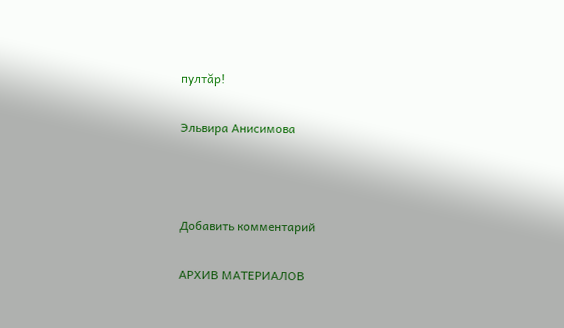пултăр!

Эльвира Анисимова



Добавить комментарий

АРХИВ МАТЕРИАЛОВ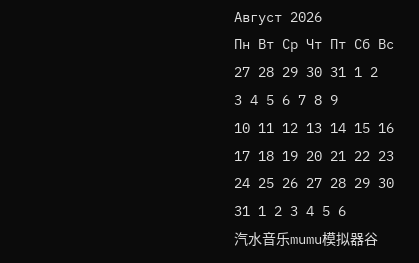Август 2026
Пн Вт Ср Чт Пт Сб Вс
27 28 29 30 31 1 2
3 4 5 6 7 8 9
10 11 12 13 14 15 16
17 18 19 20 21 22 23
24 25 26 27 28 29 30
31 1 2 3 4 5 6
汽水音乐mumu模拟器谷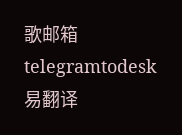歌邮箱telegramtodesk易翻译